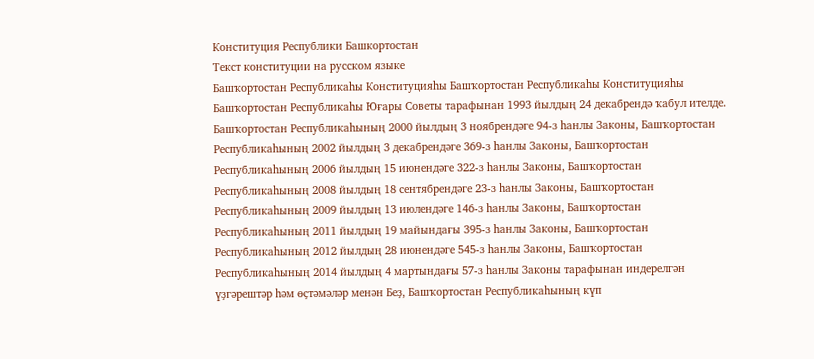Конституция Республики Башкортостан
Текст конституции на русском языке
Башҡортостан Республикаһы Конституцияһы Башҡортостан Республикаһы Конституцияһы Башҡортостан Республикаһы Юғары Советы тарафынан 1993 йылдың 24 декабрендә ҡабул ителде. Башҡортостан Республикаһының 2000 йылдың 3 ноябрендәге 94-з һанлы Законы, Башҡортостан Республикаһының 2002 йылдың 3 декабрендәге 369-з һанлы Законы, Башҡортостан Республикаһының 2006 йылдың 15 июнендәге 322-з һанлы Законы, Башҡортостан Республикаһының 2008 йылдың 18 сентябрендәге 23-з һанлы Законы, Башҡортостан Республикаһының 2009 йылдың 13 июлендәге 146-з һанлы Законы, Башҡортостан Республикаһының 2011 йылдың 19 майындағы 395-з һанлы Законы, Башҡортостан Республикаһының 2012 йылдың 28 июнендәге 545-з һанлы Законы, Башҡортостан Республикаһының 2014 йылдың 4 мартындағы 57-з һанлы Законы тарафынан индерелгән үҙгәрештәр һәм өҫтәмәләр менән Беҙ, Башҡортостан Республикаһының күп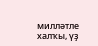милләтле халҡы, үҙ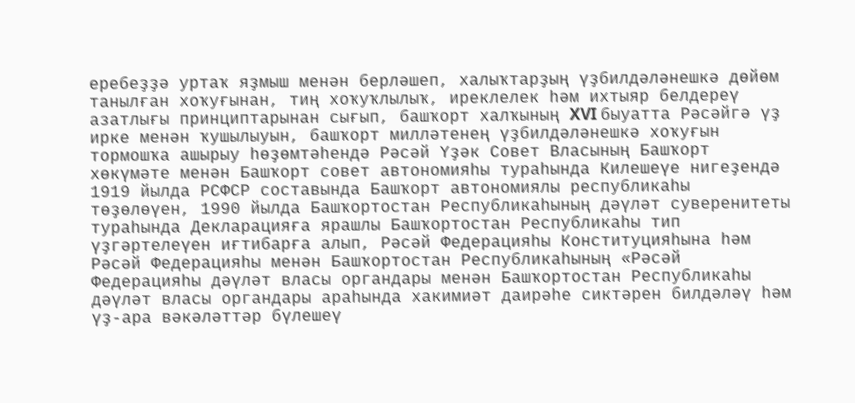еребеҙҙә уртаҡ яҙмыш менән берләшеп, халыҡтарҙың үҙбилдәләнешкә дөйөм танылған хоҡуғынан, тиң хоҡуҡлылыҡ, иреклелек һәм ихтыяр белдереү азатлығы принциптарынан сығып, башҡорт халҡының XVI быуатта Рәсәйгә үҙ ирке менән ҡушылыуын, башҡорт милләтенең үҙбилдәләнешкә хоҡуғын тормошҡа ашырыу һөҙөмтәһендә Рәсәй Үҙәк Совет Власының Башҡорт хөкүмәте менән Башҡорт совет автономияһы тураһында Килешеүе нигеҙендә 1919 йылда РСФСР составында Башҡорт автономиялы республикаһы төҙөлөүен, 1990 йылда Башҡортостан Республикаһының дәүләт суверенитеты тураһында Декларацияға ярашлы Башҡортостан Республикаһы тип үҙгәртелеүен иғтибарға алып, Рәсәй Федерацияһы Конституцияһына һәм Рәсәй Федерацияһы менән Башҡортостан Республикаһының «Рәсәй Федерацияһы дәүләт власы органдары менән Башҡортостан Республикаһы дәүләт власы органдары араһында хакимиәт даирәһе сиктәрен билдәләү һәм үҙ-ара вәкәләттәр бүлешеү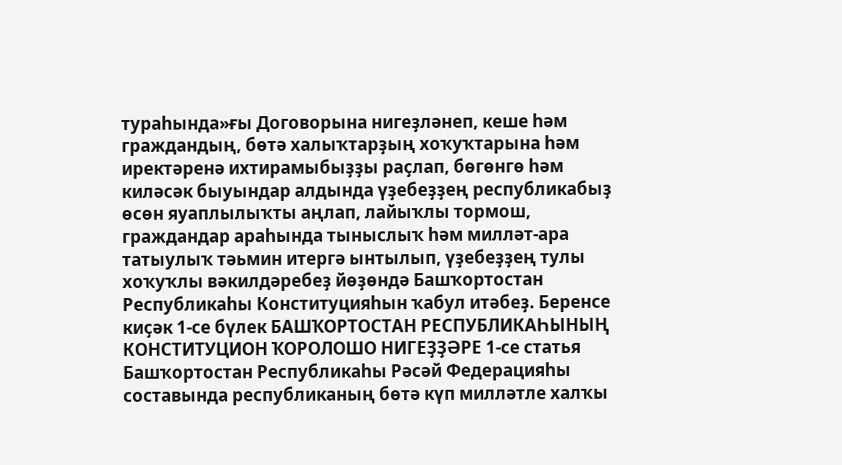тураһында»ғы Договорына нигеҙләнеп, кеше һәм граждандың, бөтә халыҡтарҙың хоҡуҡтарына һәм иректәренә ихтирамыбыҙҙы раҫлап, бөгөнгө һәм киләсәк быуындар алдында үҙебеҙҙең республикабыҙ өсөн яуаплылыҡты аңлап, лайыҡлы тормош, граждандар араһында тыныслыҡ һәм милләт-ара татыулыҡ тәьмин итергә ынтылып, үҙебеҙҙең тулы хоҡуҡлы вәкилдәребеҙ йөҙөндә Башҡортостан Республикаһы Конституцияһын ҡабул итәбеҙ. Беренсе киҫәк 1-се бүлек БАШҠОРТОСТАН РЕСПУБЛИКАҺЫНЫҢ КОНСТИТУЦИОН ҠОРОЛОШО НИГЕҘҘӘРЕ 1-се статья Башҡортостан Республикаһы Рәсәй Федерацияһы составында республиканың бөтә күп милләтле халҡы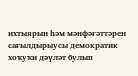ихтыярын һәм мәнфәғәттәрен сағылдырыусы демократик хоҡуҡи дәүләт булып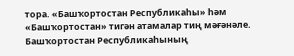тора. «Башҡортостан Республикаһы» һәм «Башҡортостан» тигән атамалар тиң мәғәнәле. Башҡортостан Республикаһының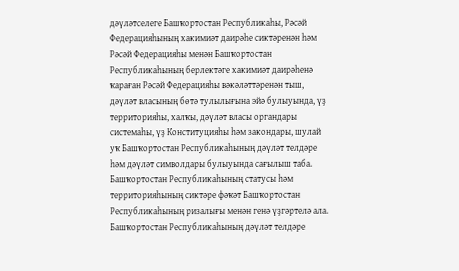дәүләтселеге Башҡортостан Республикаһы, Рәсәй Федерацияһының хакимиәт даирәһе сиктәренән һәм Рәсәй Федерацияһы менән Башҡортостан Республикаһының берлектәге хакимиәт даирәһенә ҡараған Рәсәй Федерацияһы вәкәләттәренән тыш, дәүләт власының бөтә тулылығына эйә булыуында, үҙ территорияһы, халҡы, дәүләт власы органдары системаһы, үҙ Конституцияһы һәм закондары, шулай уҡ Башҡортостан Республикаһының дәүләт телдәре һәм дәүләт символдары булыуында сағылыш таба. Башҡортостан Республикаһының статусы һәм территорияһының сиктәре фәҡәт Башҡортостан Республикаһының ризалығы менән генә үҙгәртелә ала. Башҡортостан Республикаһының дәүләт телдәре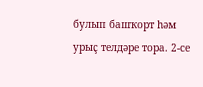булып башҡорт һәм урыҫ телдәре тора. 2-се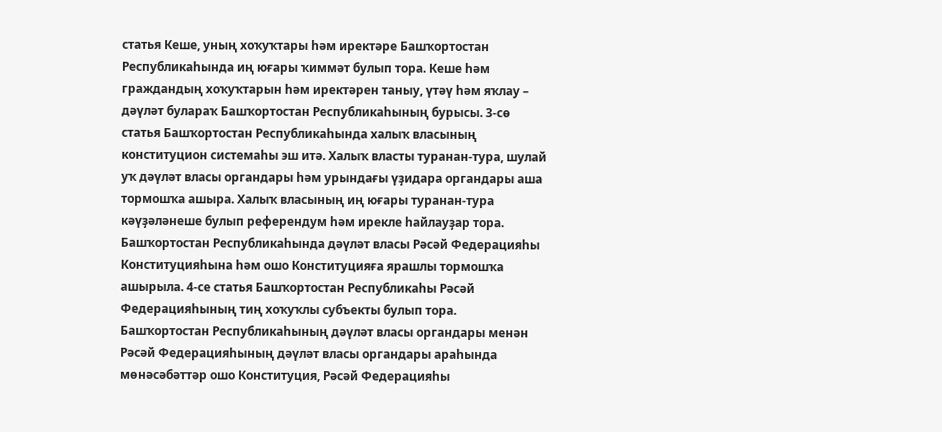статья Кеше, уның хоҡуҡтары һәм иректәре Башҡортостан Республикаһында иң юғары ҡиммәт булып тора. Кеше һәм граждандың хоҡуҡтарын һәм иректәрен таныу, үтәү һәм яҡлау – дәүләт булараҡ Башҡортостан Республикаһының бурысы. 3-сө статья Башҡортостан Республикаһында халыҡ власының конституцион системаһы эш итә. Халыҡ власты туранан-тура, шулай уҡ дәүләт власы органдары һәм урындағы үҙидара органдары аша тормошҡа ашыра. Халыҡ власының иң юғары туранан-тура кәүҙәләнеше булып референдум һәм ирекле һайлауҙар тора. Башҡортостан Республикаһында дәүләт власы Рәсәй Федерацияһы Конституцияһына һәм ошо Конституцияға ярашлы тормошҡа ашырыла. 4-се статья Башҡортостан Республикаһы Рәсәй Федерацияһының тиң хоҡуҡлы субъекты булып тора. Башҡортостан Республикаһының дәүләт власы органдары менән Рәсәй Федерацияһының дәүләт власы органдары араһында мөнәсәбәттәр ошо Конституция, Рәсәй Федерацияһы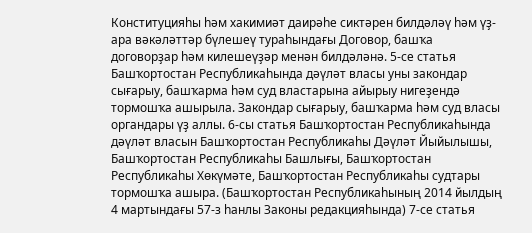Конституцияһы һәм хакимиәт даирәһе сиктәрен билдәләү һәм үҙ-ара вәкәләттәр бүлешеү тураһындағы Договор, башҡа договорҙар һәм килешеүҙәр менән билдәләнә. 5-се статья Башҡортостан Республикаһында дәүләт власы уны закондар сығарыу, башҡарма һәм суд властарына айырыу нигеҙендә тормошҡа ашырыла. Закондар сығарыу, башҡарма һәм суд власы органдары үҙ аллы. 6-сы статья Башҡортостан Республикаһында дәүләт власын Башҡортостан Республикаһы Дәүләт Йыйылышы, Башҡортостан Республикаһы Башлығы, Башҡортостан Республикаһы Хөкүмәте, Башҡортостан Республикаһы судтары тормошҡа ашыра. (Башҡортостан Республикаһының 2014 йылдың 4 мартындағы 57-з һанлы Законы редакцияһында) 7-се статья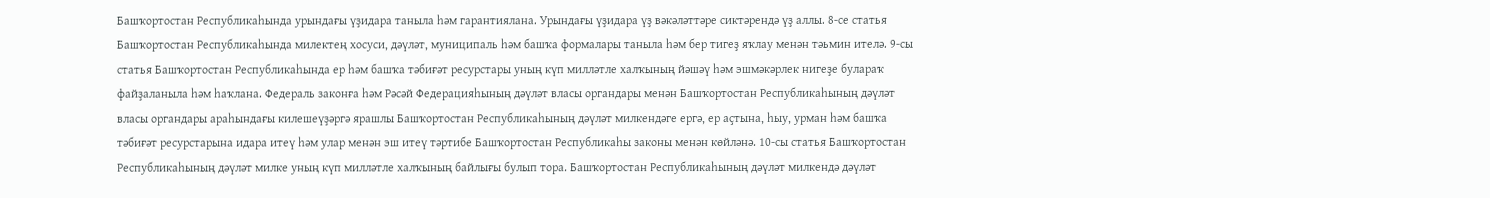Башҡортостан Республикаһында урындағы үҙидара таныла һәм гарантиялана. Урындағы үҙидара үҙ вәкәләттәре сиктәрендә үҙ аллы. 8-се статья Башҡортостан Республикаһында милектең хосуси, дәүләт, муниципаль һәм башҡа формалары таныла һәм бер тигеҙ яҡлау менән тәьмин ителә. 9-сы статья Башҡортостан Республикаһында ер һәм башҡа тәбиғәт ресурстары уның күп милләтле халҡының йәшәү һәм эшмәкәрлек нигеҙе булараҡ файҙаланыла һәм һаҡлана. Федераль законға һәм Рәсәй Федерацияһының дәүләт власы органдары менән Башҡортостан Республикаһының дәүләт власы органдары араһындағы килешеүҙәргә ярашлы Башҡортостан Республикаһының дәүләт милкендәге ергә, ер аҫтына, һыу, урман һәм башҡа тәбиғәт ресурстарына идара итеү һәм улар менән эш итеү тәртибе Башҡортостан Республикаһы законы менән көйләнә. 10-сы статья Башҡортостан Республикаһының дәүләт милке уның күп милләтле халҡының байлығы булып тора. Башҡортостан Республикаһының дәүләт милкендә дәүләт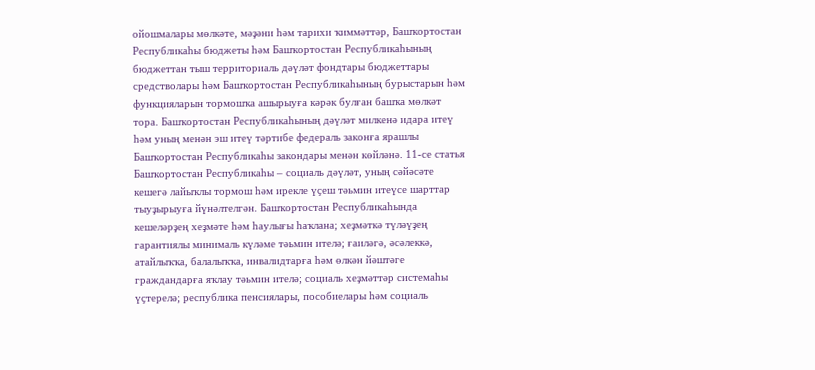ойошмалары мөлкәте, мәҙәни һәм тарихи ҡиммәттәр, Башҡортостан Республикаһы бюджеты һәм Башҡортостан Республикаһының бюджеттан тыш территориаль дәүләт фондтары бюджеттары средстволары һәм Башҡортостан Республикаһының бурыстарын һәм функцияларын тормошҡа ашырыуға кәрәк булған башҡа мөлкәт тора. Башҡортостан Республикаһының дәүләт милкенә идара итеү һәм уның менән эш итеү тәртибе федераль законға ярашлы Башҡортостан Республикаһы закондары менән көйләнә. 11-се статья Башҡортостан Республикаһы – социаль дәүләт, уның сәйәсәте кешегә лайыҡлы тормош һәм ирекле үҫеш тәьмин итеүсе шарттар тыуҙырыуға йүнәлтелгән. Башҡортостан Республикаһында кешеләрҙең хеҙмәте һәм һаулығы һаҡлана; хеҙмәткә түләүҙең гарантиялы минималь күләме тәьмин ителә; ғаиләгә, әсәлеккә, атайлыҡҡа, балалыҡҡа, инвалидтарға һәм өлкән йәштәге граждандарға яҡлау тәьмин ителә; социаль хеҙмәттәр системаһы үҫтерелә; республика пенсиялары, пособиелары һәм социаль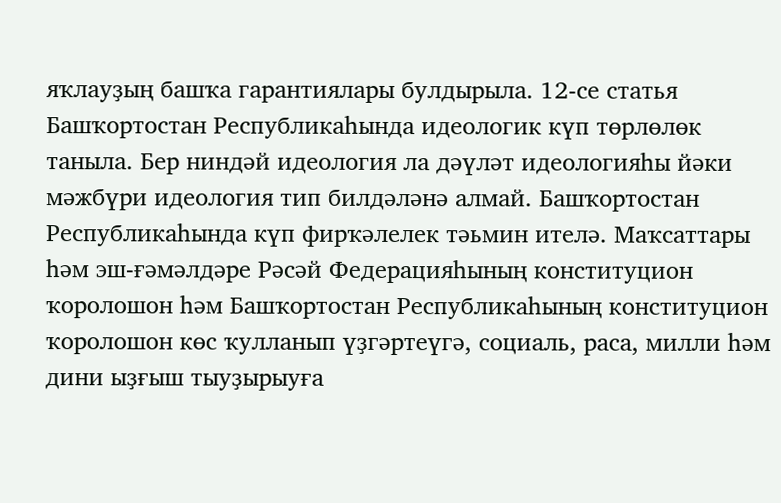яҡлауҙың башҡа гарантиялары булдырыла. 12-се статья Башҡортостан Республикаһында идеологик күп төрлөлөк таныла. Бер ниндәй идеология ла дәүләт идеологияһы йәки мәжбүри идеология тип билдәләнә алмай. Башҡортостан Республикаһында күп фирҡәлелек тәьмин ителә. Маҡсаттары һәм эш-ғәмәлдәре Рәсәй Федерацияһының конституцион ҡоролошон һәм Башҡортостан Республикаһының конституцион ҡоролошон көс ҡулланып үҙгәртеүгә, социаль, раса, милли һәм дини ыҙғыш тыуҙырыуға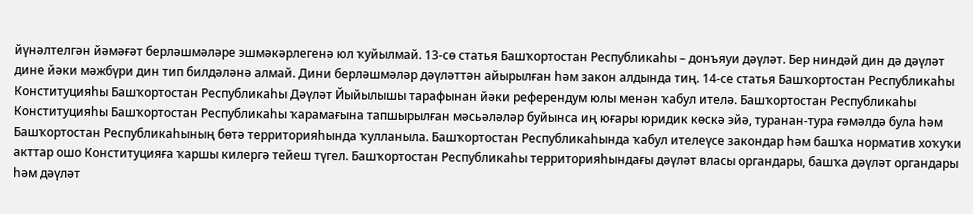йүнәлтелгән йәмәғәт берләшмәләре эшмәкәрлегенә юл ҡуйылмай. 13-сө статья Башҡортостан Республикаһы – донъяуи дәүләт. Бер ниндәй дин дә дәүләт дине йәки мәжбүри дин тип билдәләнә алмай. Дини берләшмәләр дәүләттән айырылған һәм закон алдында тиң. 14-се статья Башҡортостан Республикаһы Конституцияһы Башҡортостан Республикаһы Дәүләт Йыйылышы тарафынан йәки референдум юлы менән ҡабул ителә. Башҡортостан Республикаһы Конституцияһы Башҡортостан Республикаһы ҡарамағына тапшырылған мәсьәләләр буйынса иң юғары юридик көскә эйә, туранан-тура ғәмәлдә була һәм Башҡортостан Республикаһының бөтә территорияһында ҡулланыла. Башҡортостан Республикаһында ҡабул ителеүсе закондар һәм башҡа норматив хоҡуҡи акттар ошо Конституцияға ҡаршы килергә тейеш түгел. Башҡортостан Республикаһы территорияһындағы дәүләт власы органдары, башҡа дәүләт органдары һәм дәүләт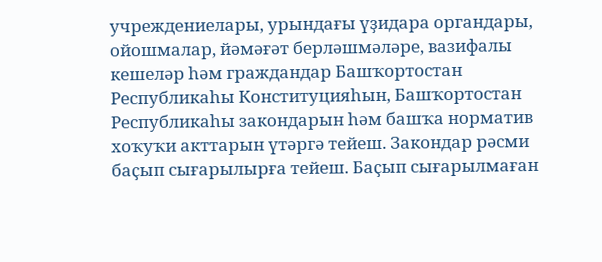учреждениелары, урындағы үҙидара органдары, ойошмалар, йәмәғәт берләшмәләре, вазифалы кешеләр һәм граждандар Башҡортостан Республикаһы Конституцияһын, Башҡортостан Республикаһы закондарын һәм башҡа норматив хоҡуҡи акттарын үтәргә тейеш. Закондар рәсми баҫып сығарылырға тейеш. Баҫып сығарылмаған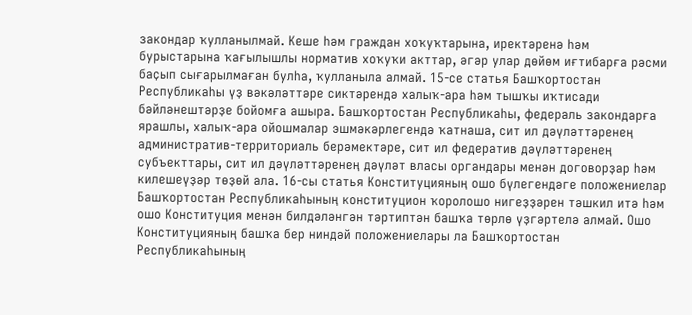закондар ҡулланылмай. Кеше һәм граждан хоҡуҡтарына, иректәренә һәм бурыстарына ҡағылышлы норматив хоҡуҡи акттар, әгәр улар дөйөм иғтибарға рәсми баҫып сығарылмаған булһа, ҡулланыла алмай. 15-се статья Башҡортостан Республикаһы үҙ вәкәләттәре сиктәрендә халыҡ-ара һәм тышҡы иҡтисади бәйләнештәрҙе бойомға ашыра. Башҡортостан Республикаһы, федераль закондарға ярашлы, халыҡ-ара ойошмалар эшмәкәрлегендә ҡатнаша, сит ил дәүләттәренең административ-территориаль берәмектәре, сит ил федератив дәүләттәренең субъекттары, сит ил дәүләттәренең дәүләт власы органдары менән договорҙар һәм килешеүҙәр төҙөй ала. 16-сы статья Конституцияның ошо бүлегендәге положениелар Башҡортостан Республикаһының конституцион ҡоролошо нигеҙҙәрен тәшкил итә һәм ошо Конституция менән билдәләнгән тәртиптән башҡа төрлө үҙгәртелә алмай. Ошо Конституцияның башҡа бер ниндәй положениелары ла Башҡортостан Республикаһының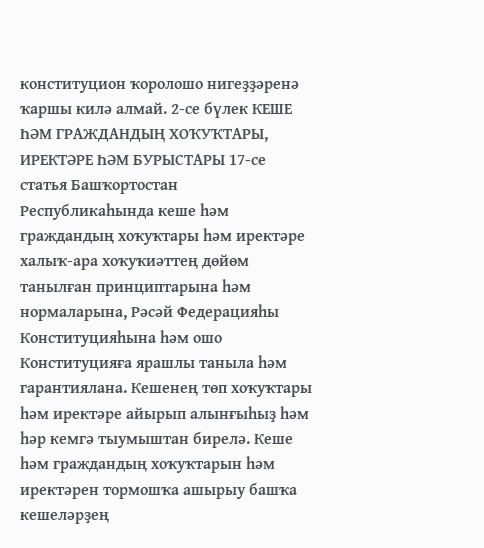конституцион ҡоролошо нигеҙҙәренә ҡаршы килә алмай. 2-се бүлек КЕШЕ ҺӘМ ГРАЖДАНДЫҢ ХОҠУҠТАРЫ, ИРЕКТӘРЕ ҺӘМ БУРЫСТАРЫ 17-се статья Башҡортостан Республикаһында кеше һәм граждандың хоҡуҡтары һәм иректәре халыҡ-ара хоҡуҡиәттең дөйөм танылған принциптарына һәм нормаларына, Рәсәй Федерацияһы Конституцияһына һәм ошо Конституцияға ярашлы таныла һәм гарантиялана. Кешенең төп хоҡуҡтары һәм иректәре айырып алынғыһыҙ һәм һәр кемгә тыумыштан бирелә. Кеше һәм граждандың хоҡуҡтарын һәм иректәрен тормошҡа ашырыу башҡа кешеләрҙең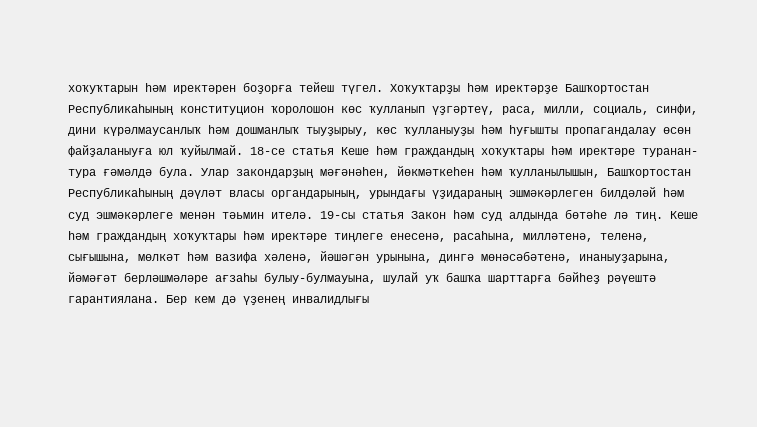хоҡуҡтарын һәм иректәрен боҙорға тейеш түгел. Хоҡуҡтарҙы һәм иректәрҙе Башҡортостан Республикаһының конституцион ҡоролошон көс ҡулланып үҙгәртеү, раса, милли, социаль, синфи, дини күрәлмаусанлыҡ һәм дошманлыҡ тыуҙырыу, көс ҡулланыуҙы һәм һуғышты пропагандалау өсөн файҙаланыуға юл ҡуйылмай. 18-се статья Кеше һәм граждандың хоҡуҡтары һәм иректәре туранан-тура ғәмәлдә була. Улар закондарҙың мәғәнәһен, йөкмәткеһен һәм ҡулланылышын, Башҡортостан Республикаһының дәүләт власы органдарының, урындағы үҙидараның эшмәкәрлеген билдәләй һәм суд эшмәкәрлеге менән тәьмин ителә. 19-сы статья Закон һәм суд алдында бөтәһе лә тиң. Кеше һәм граждандың хоҡуҡтары һәм иректәре тиңлеге енесенә, расаһына, милләтенә, теленә, сығышына, мөлкәт һәм вазифа хәленә, йәшәгән урынына, дингә мөнәсәбәтенә, инаныуҙарына, йәмәғәт берләшмәләре ағзаһы булыу-булмауына, шулай уҡ башҡа шарттарға бәйһеҙ рәүештә гарантиялана. Бер кем дә үҙенең инвалидлығы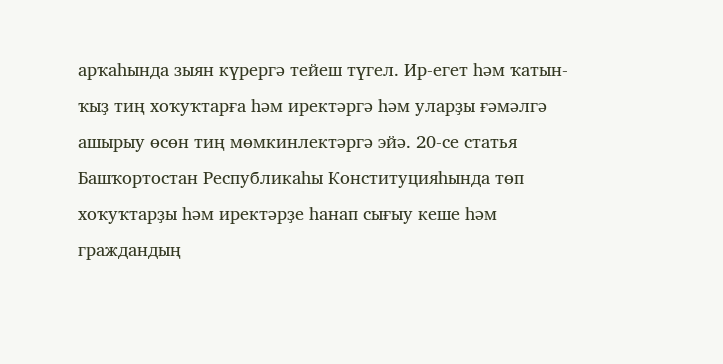арҡаһында зыян күрергә тейеш түгел. Ир-егет һәм ҡатын-ҡыҙ тиң хоҡуҡтарға һәм иректәргә һәм уларҙы ғәмәлгә ашырыу өсөн тиң мөмкинлектәргә эйә. 20-се статья Башҡортостан Республикаһы Конституцияһында төп хоҡуҡтарҙы һәм иректәрҙе һанап сығыу кеше һәм граждандың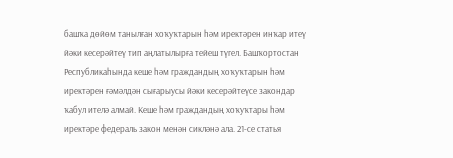башҡа дөйөм танылған хоҡуҡтарын һәм иректәрен инҡар итеү йәки кесерәйтеү тип аңлатылырға тейеш түгел. Башҡортостан Республикаһында кеше һәм граждандың хоҡуҡтарын һәм иректәрен ғәмәлдән сығарыусы йәки кесерәйтеүсе закондар ҡабул ителә алмай. Кеше һәм граждандың хоҡуҡтары һәм иректәре федераль закон менән сикләнә ала. 21-се статья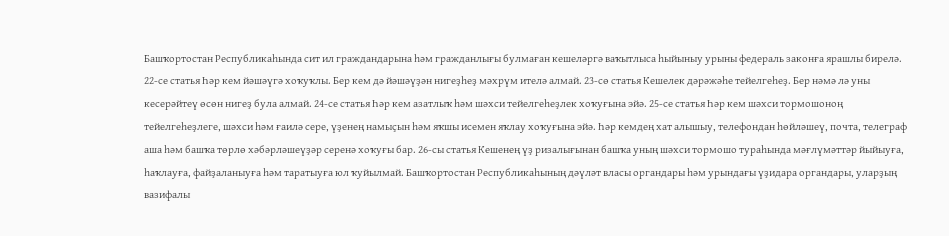Башҡортостан Республикаһында сит ил граждандарына һәм гражданлығы булмаған кешеләргә ваҡытлыса һыйыныу урыны федераль законға ярашлы бирелә. 22-се статья Һәр кем йәшәүгә хоҡуҡлы. Бер кем дә йәшәүҙән нигеҙһеҙ мәхрүм ителә алмай. 23-сө статья Кешелек дәрәжәһе тейелгеһеҙ. Бер нәмә лә уны кесерәйтеү өсөн нигеҙ була алмай. 24-се статья Һәр кем азатлыҡ һәм шәхси тейелгеһеҙлек хоҡуғына эйә. 25-се статья Һәр кем шәхси тормошоноң тейелгеһеҙлеге, шәхси һәм ғаилә сере, үҙенең намыҫын һәм яҡшы исемен яҡлау хоҡуғына эйә. Һәр кемдең хат алышыу, телефондан һөйләшеү, почта, телеграф аша һәм башҡа төрлө хәбәрләшеүҙәр серенә хоҡуғы бар. 26-сы статья Кешенең үҙ ризалығынан башҡа уның шәхси тормошо тураһында мәғлүмәттәр йыйыуға, һаҡлауға, файҙаланыуға һәм таратыуға юл ҡуйылмай. Башҡортостан Республикаһының дәүләт власы органдары һәм урындағы үҙидара органдары, уларҙың вазифалы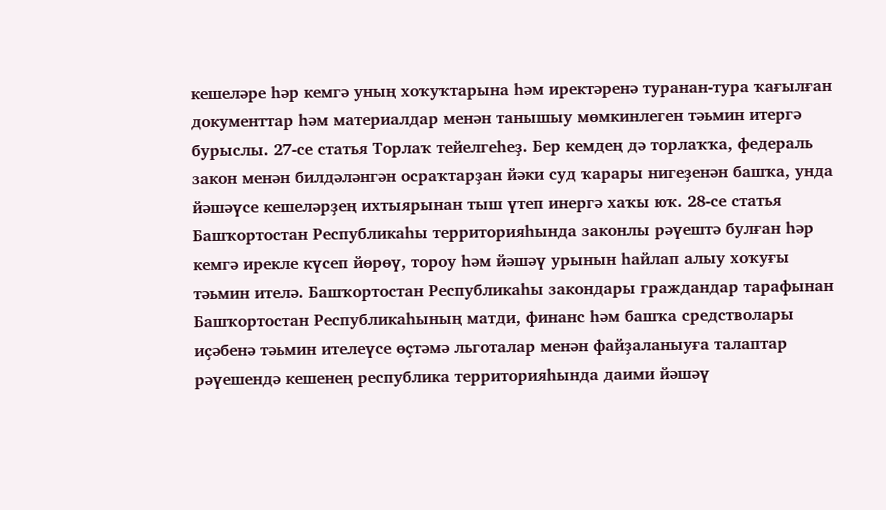кешеләре һәр кемгә уның хоҡуҡтарына һәм иректәренә туранан-тура ҡағылған документтар һәм материалдар менән танышыу мөмкинлеген тәьмин итергә бурыслы. 27-се статья Торлаҡ тейелгеһеҙ. Бер кемдең дә торлаҡҡа, федераль закон менән билдәләнгән осраҡтарҙан йәки суд ҡарары нигеҙенән башҡа, унда йәшәүсе кешеләрҙең ихтыярынан тыш үтеп инергә хаҡы юҡ. 28-се статья Башҡортостан Республикаһы территорияһында законлы рәүештә булған һәр кемгә ирекле күсеп йөрөү, тороу һәм йәшәү урынын һайлап алыу хоҡуғы тәьмин ителә. Башҡортостан Республикаһы закондары граждандар тарафынан Башҡортостан Республикаһының матди, финанс һәм башҡа средстволары иҫәбенә тәьмин ителеүсе өҫтәмә льготалар менән файҙаланыуға талаптар рәүешендә кешенең республика территорияһында даими йәшәү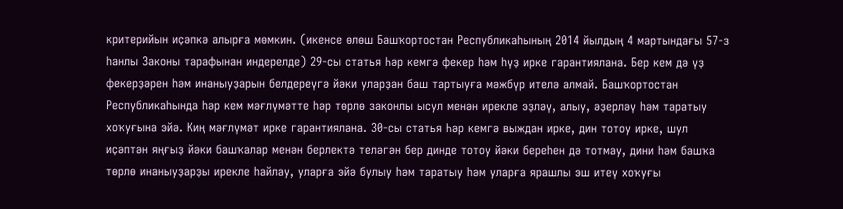критерийын иҫәпкә алырға мөмкин. (икенсе өлөш Башҡортостан Республикаһының 2014 йылдың 4 мартындағы 57-з һанлы Законы тарафынан индерелде) 29-сы статья Һәр кемгә фекер һәм һүҙ ирке гарантиялана. Бер кем дә үҙ фекерҙәрен һәм инаныуҙарын белдереүгә йәки уларҙан баш тартыуға мәжбүр ителә алмай. Башҡортостан Республикаһында һәр кем мәғлүмәтте һәр төрлө законлы ысул менән ирекле эҙләү, алыу, әҙерләү һәм таратыу хоҡуғына эйә. Киң мәғлүмәт ирке гарантиялана. 30-сы статья Һәр кемгә выждан ирке, дин тотоу ирке, шул иҫәптән яңғыҙ йәки башҡалар менән берлектә теләгән бер динде тотоу йәки береһен дә тотмау, дини һәм башҡа төрлө инаныуҙарҙы ирекле һайлау, уларға эйә булыу һәм таратыу һәм уларға ярашлы эш итеү хоҡуғы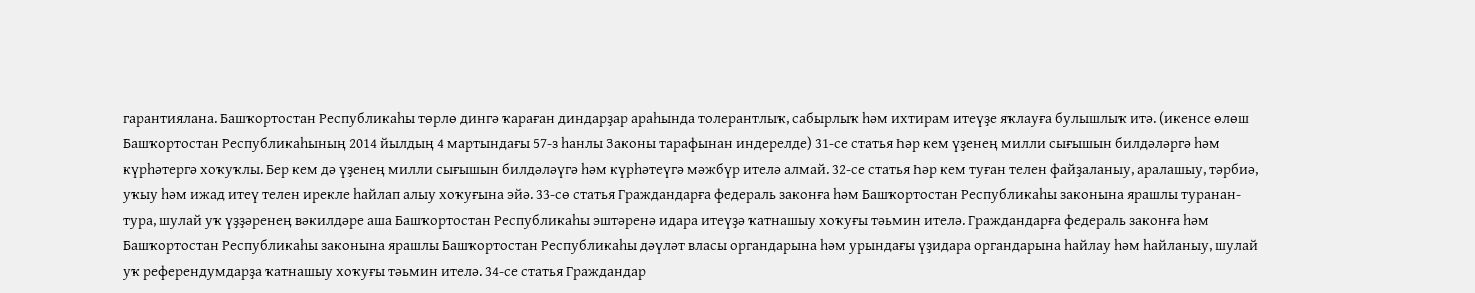гарантиялана. Башҡортостан Республикаһы төрлө дингә ҡараған диндарҙар араһында толерантлыҡ, сабырлыҡ һәм ихтирам итеүҙе яҡлауға булышлыҡ итә. (икенсе өлөш Башҡортостан Республикаһының 2014 йылдың 4 мартындағы 57-з һанлы Законы тарафынан индерелде) 31-се статья Һәр кем үҙенең милли сығышын билдәләргә һәм күрһәтергә хоҡуҡлы. Бер кем дә үҙенең милли сығышын билдәләүгә һәм күрһәтеүгә мәжбүр ителә алмай. 32-се статья Һәр кем туған телен файҙаланыу, аралашыу, тәрбиә, уҡыу һәм ижад итеү телен ирекле һайлап алыу хоҡуғына эйә. 33-сө статья Граждандарға федераль законға һәм Башҡортостан Республикаһы законына ярашлы туранан-тура, шулай уҡ үҙҙәренең вәкилдәре аша Башҡортостан Республикаһы эштәренә идара итеүҙә ҡатнашыу хоҡуғы тәьмин ителә. Граждандарға федераль законға һәм Башҡортостан Республикаһы законына ярашлы Башҡортостан Республикаһы дәүләт власы органдарына һәм урындағы үҙидара органдарына һайлау һәм һайланыу, шулай уҡ референдумдарҙа ҡатнашыу хоҡуғы тәьмин ителә. 34-се статья Граждандар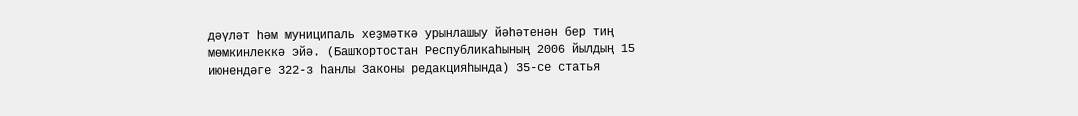дәүләт һәм муниципаль хеҙмәткә урынлашыу йәһәтенән бер тиң мөмкинлеккә эйә. (Башҡортостан Республикаһының 2006 йылдың 15 июнендәге 322-з һанлы Законы редакцияһында) 35-се статья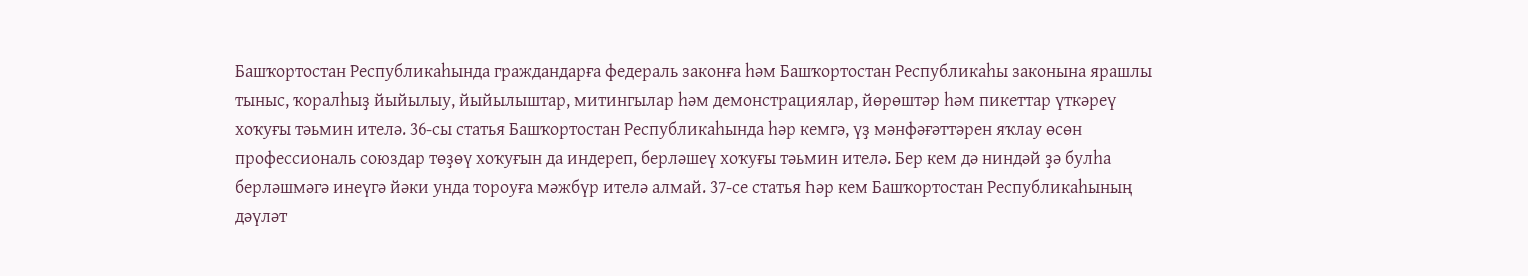Башҡортостан Республикаһында граждандарға федераль законға һәм Башҡортостан Республикаһы законына ярашлы тыныс, ҡоралһыҙ йыйылыу, йыйылыштар, митингылар һәм демонстрациялар, йөрөштәр һәм пикеттар үткәреү хоҡуғы тәьмин ителә. 36-сы статья Башҡортостан Республикаһында һәр кемгә, үҙ мәнфәғәттәрен яҡлау өсөн профессиональ союздар төҙөү хоҡуғын да индереп, берләшеү хоҡуғы тәьмин ителә. Бер кем дә ниндәй ҙә булһа берләшмәгә инеүгә йәки унда тороуға мәжбүр ителә алмай. 37-се статья Һәр кем Башҡортостан Республикаһының дәүләт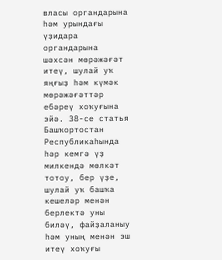власы органдарына һәм урындағы үҙидара органдарына шәхсән мөрәжәғәт итеү, шулай уҡ яңғыҙ һәм күмәк мөрәжәғәттәр ебәреү хоҡуғына эйә. 38-се статья Башҡортостан Республикаһында һәр кемгә үҙ милкендә мөлкәт тотоу, бер үҙе, шулай уҡ башҡа кешеләр менән берлектә уны биләү, файҙаланыу һәм уның менән эш итеү хоҡуғы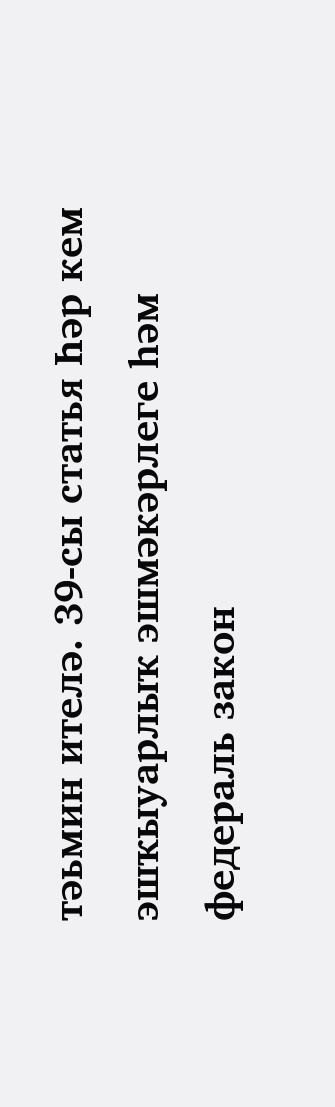тәьмин ителә. 39-сы статья Һәр кем эшҡыуарлыҡ эшмәкәрлеге һәм федераль закон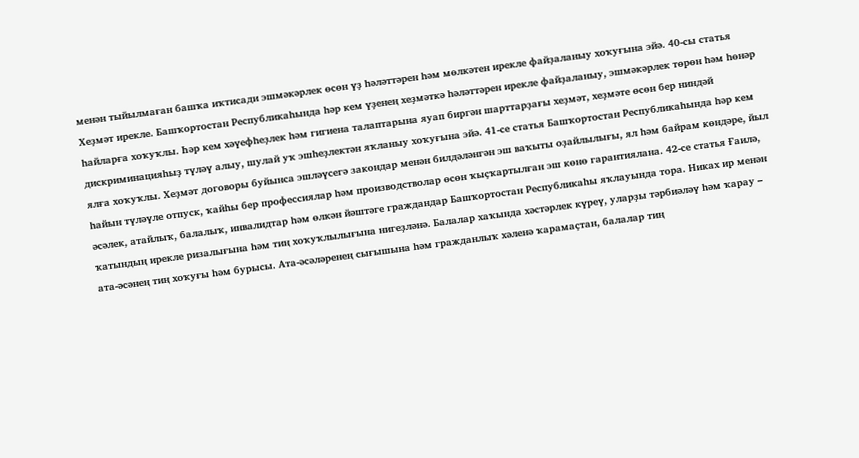менән тыйылмаған башҡа иҡтисади эшмәкәрлек өсөн үҙ һәләттәрен һәм мөлкәтен ирекле файҙаланыу хоҡуғына эйә. 40-сы статья Хеҙмәт ирекле. Башҡортостан Республикаһында һәр кем үҙенең хеҙмәткә һәләттәрен ирекле файҙаланыу, эшмәкәрлек төрөн һәм һөнәр һайларға хоҡуҡлы. Һәр кем хәүефһеҙлек һәм гигиена талаптарына яуап биргән шарттарҙағы хеҙмәт, хеҙмәте өсөн бер ниндәй дискриминацияһыҙ түләү алыу, шулай уҡ эшһеҙлектән яҡланыу хоҡуғына эйә. 41-се статья Башҡортостан Республикаһында һәр кем ялға хоҡуҡлы. Хеҙмәт договоры буйынса эшләүсегә закондар менән билдәләнгән эш ваҡыты оҙайлылығы, ял һәм байрам көндәре, йыл һайын түләүле отпуск, ҡайһы бер профессиялар һәм производстволар өсөн ҡыҫҡартылған эш көнө гарантиялана. 42-се статья Ғаилә, әсәлек, атайлыҡ, балалыҡ, инвалидтар һәм өлкән йәштәге граждандар Башҡортостан Республикаһы яҡлауында тора. Никах ир менән ҡатындың ирекле ризалығына һәм тиң хоҡуҡлылығына нигеҙләнә. Балалар хаҡында хәстәрлек күреү, уларҙы тәрбиәләү һәм ҡарау – ата-әсәнең тиң хоҡуғы һәм бурысы. Ата-әсәләренең сығышына һәм гражданлыҡ хәленә ҡарамаҫтан, балалар тиң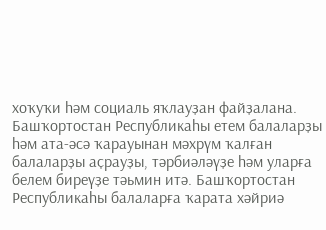хоҡуҡи һәм социаль яҡлауҙан файҙалана. Башҡортостан Республикаһы етем балаларҙы һәм ата-әсә ҡарауынан мәхрүм ҡалған балаларҙы аҫрауҙы, тәрбиәләүҙе һәм уларға белем биреүҙе тәьмин итә. Башҡортостан Республикаһы балаларға ҡарата хәйриә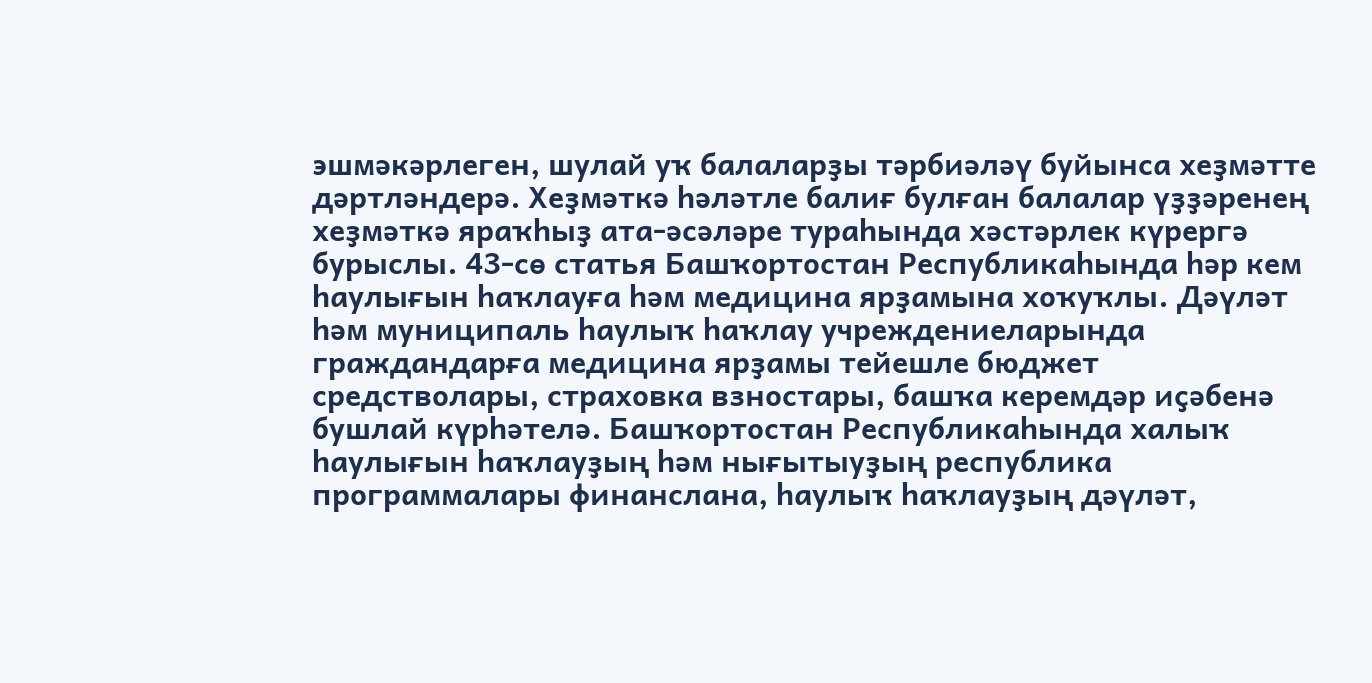эшмәкәрлеген, шулай уҡ балаларҙы тәрбиәләү буйынса хеҙмәтте дәртләндерә. Хеҙмәткә һәләтле балиғ булған балалар үҙҙәренең хеҙмәткә яраҡһыҙ ата-әсәләре тураһында хәстәрлек күрергә бурыслы. 43-сө статья Башҡортостан Республикаһында һәр кем һаулығын һаҡлауға һәм медицина ярҙамына хоҡуҡлы. Дәүләт һәм муниципаль һаулыҡ һаҡлау учреждениеларында граждандарға медицина ярҙамы тейешле бюджет средстволары, страховка взностары, башҡа керемдәр иҫәбенә бушлай күрһәтелә. Башҡортостан Республикаһында халыҡ һаулығын һаҡлауҙың һәм нығытыуҙың республика программалары финанслана, һаулыҡ һаҡлауҙың дәүләт,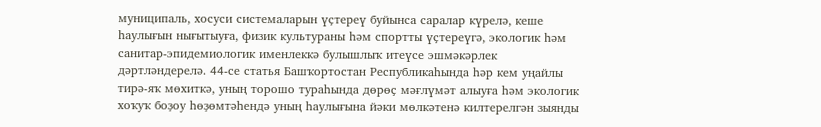муниципаль, хосуси системаларын үҫтереү буйынса саралар күрелә, кеше һаулығын нығытыуға, физик культураны һәм спортты үҫтереүгә, экологик һәм санитар-эпидемиологик именлеккә булышлыҡ итеүсе эшмәкәрлек дәртләндерелә. 44-се статья Башҡортостан Республикаһында һәр кем уңайлы тирә-яҡ мөхиткә, уның торошо тураһында дөрөҫ мәғлүмәт алыуға һәм экологик хоҡуҡ боҙоу һөҙөмтәһендә уның һаулығына йәки мөлкәтенә килтерелгән зыянды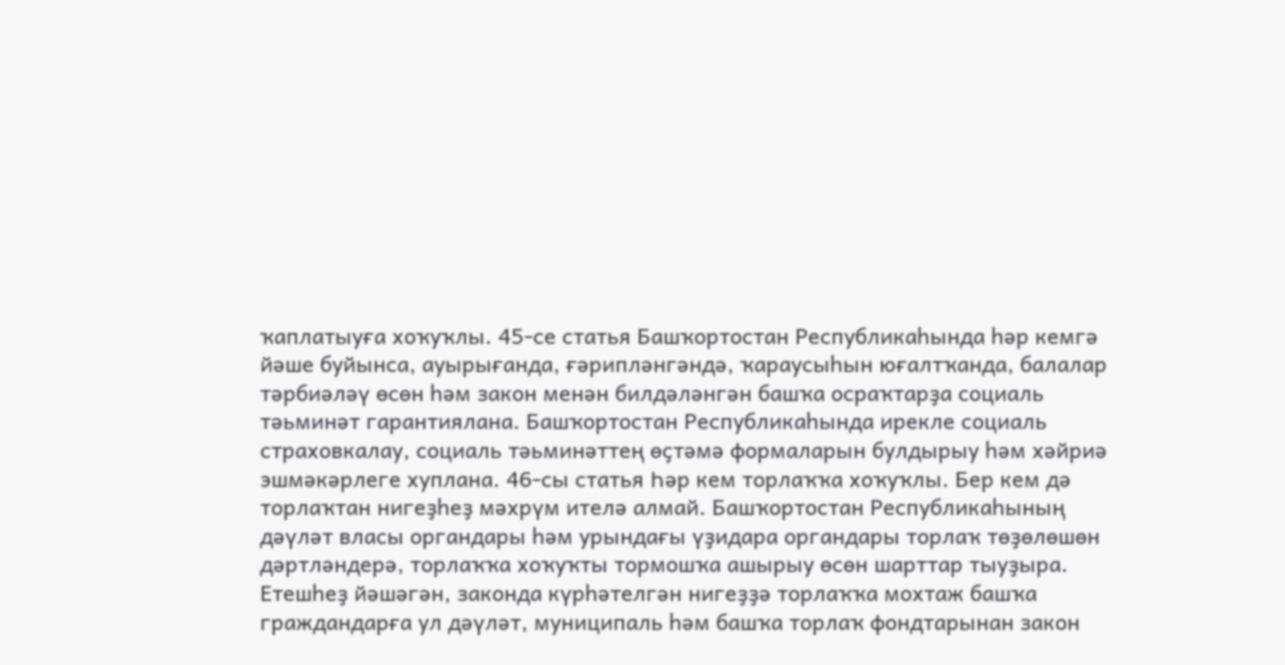ҡаплатыуға хоҡуҡлы. 45-се статья Башҡортостан Республикаһында һәр кемгә йәше буйынса, ауырығанда, ғәрипләнгәндә, ҡараусыһын юғалтҡанда, балалар тәрбиәләү өсөн һәм закон менән билдәләнгән башҡа осраҡтарҙа социаль тәьминәт гарантиялана. Башҡортостан Республикаһында ирекле социаль страховкалау, социаль тәьминәттең өҫтәмә формаларын булдырыу һәм хәйриә эшмәкәрлеге хуплана. 46-сы статья Һәр кем торлаҡҡа хоҡуҡлы. Бер кем дә торлаҡтан нигеҙһеҙ мәхрүм ителә алмай. Башҡортостан Республикаһының дәүләт власы органдары һәм урындағы үҙидара органдары торлаҡ төҙөлөшөн дәртләндерә, торлаҡҡа хоҡуҡты тормошҡа ашырыу өсөн шарттар тыуҙыра. Етешһеҙ йәшәгән, законда күрһәтелгән нигеҙҙә торлаҡҡа мохтаж башҡа граждандарға ул дәүләт, муниципаль һәм башҡа торлаҡ фондтарынан закон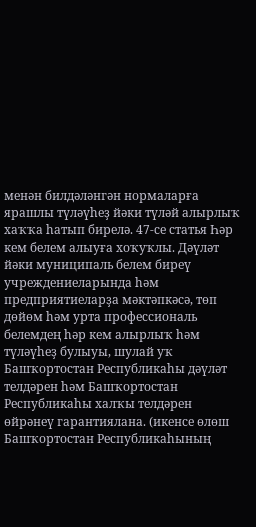менән билдәләнгән нормаларға ярашлы түләүһеҙ йәки түләй алырлыҡ хаҡҡа һатып бирелә. 47-се статья Һәр кем белем алыуға хоҡуҡлы. Дәүләт йәки муниципаль белем биреү учреждениеларында һәм предприятиеларҙа мәктәпкәсә, төп дөйөм һәм урта профессиональ белемдең һәр кем алырлыҡ һәм түләүһеҙ булыуы, шулай уҡ Башҡортостан Республикаһы дәүләт телдәрен һәм Башҡортостан Республикаһы халҡы телдәрен өйрәнеү гарантиялана. (икенсе өлөш Башҡортостан Республикаһының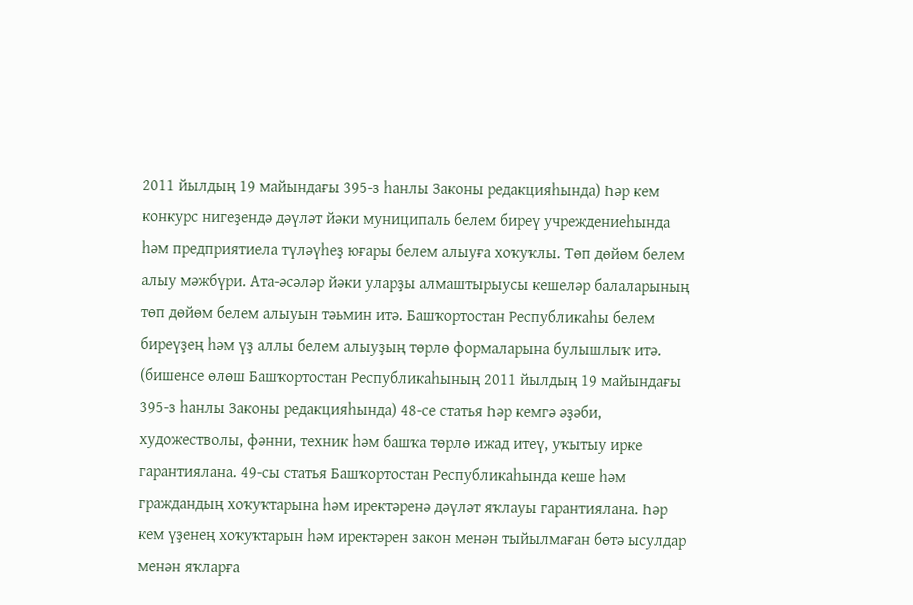2011 йылдың 19 майындағы 395-з һанлы Законы редакцияһында) Һәр кем конкурс нигеҙендә дәүләт йәки муниципаль белем биреү учреждениеһында һәм предприятиела түләүһеҙ юғары белем алыуға хоҡуҡлы. Төп дөйөм белем алыу мәжбүри. Ата-әсәләр йәки уларҙы алмаштырыусы кешеләр балаларының төп дөйөм белем алыуын тәьмин итә. Башҡортостан Республикаһы белем биреүҙең һәм үҙ аллы белем алыуҙың төрлө формаларына булышлыҡ итә. (бишенсе өлөш Башҡортостан Республикаһының 2011 йылдың 19 майындағы 395-з һанлы Законы редакцияһында) 48-се статья Һәр кемгә әҙәби, художестволы, фәнни, техник һәм башҡа төрлө ижад итеү, уҡытыу ирке гарантиялана. 49-сы статья Башҡортостан Республикаһында кеше һәм граждандың хоҡуҡтарына һәм иректәренә дәүләт яҡлауы гарантиялана. Һәр кем үҙенең хоҡуҡтарын һәм иректәрен закон менән тыйылмаған бөтә ысулдар менән яҡларға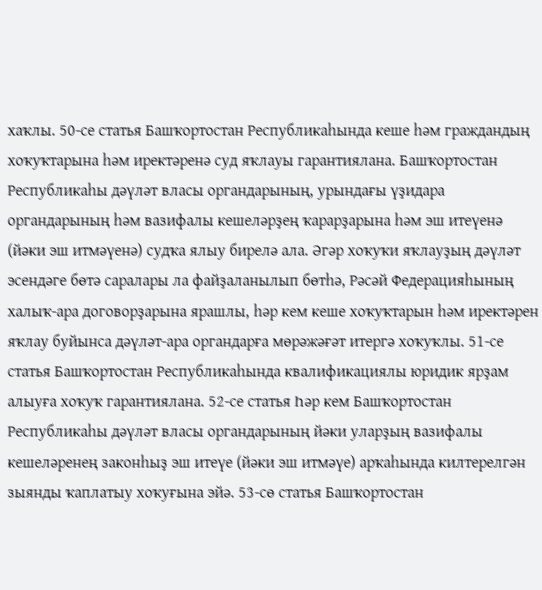хаҡлы. 50-се статья Башҡортостан Республикаһында кеше һәм граждандың хоҡуҡтарына һәм иректәренә суд яҡлауы гарантиялана. Башҡортостан Республикаһы дәүләт власы органдарының, урындағы үҙидара органдарының һәм вазифалы кешеләрҙең ҡарарҙарына һәм эш итеүенә (йәки эш итмәүенә) судҡа ялыу бирелә ала. Әгәр хоҡуҡи яҡлауҙың дәүләт эсендәге бөтә саралары ла файҙаланылып бөтһә, Рәсәй Федерацияһының халыҡ-ара договорҙарына ярашлы, һәр кем кеше хоҡуҡтарын һәм иректәрен яҡлау буйынса дәүләт-ара органдарға мөрәжәғәт итергә хоҡуҡлы. 51-се статья Башҡортостан Республикаһында квалификациялы юридик ярҙам алыуға хоҡуҡ гарантиялана. 52-се статья Һәр кем Башҡортостан Республикаһы дәүләт власы органдарының йәки уларҙың вазифалы кешеләренең законһыҙ эш итеүе (йәки эш итмәүе) арҡаһында килтерелгән зыянды ҡаплатыу хоҡуғына эйә. 53-сө статья Башҡортостан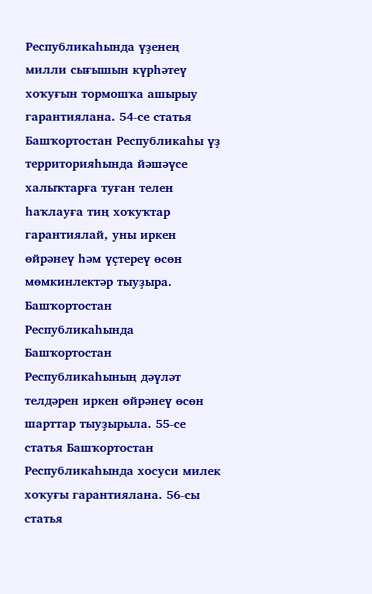Республикаһында үҙенең милли сығышын күрһәтеү хоҡуғын тормошҡа ашырыу гарантиялана. 54-се статья Башҡортостан Республикаһы үҙ территорияһында йәшәүсе халыҡтарға туған телен һаҡлауға тиң хоҡуҡтар гарантиялай, уны иркен өйрәнеү һәм үҫтереү өсөн мөмкинлектәр тыуҙыра. Башҡортостан Республикаһында Башҡортостан Республикаһының дәүләт телдәрен иркен өйрәнеү өсөн шарттар тыуҙырыла. 55-се статья Башҡортостан Республикаһында хосуси милек хоҡуғы гарантиялана. 56-сы статья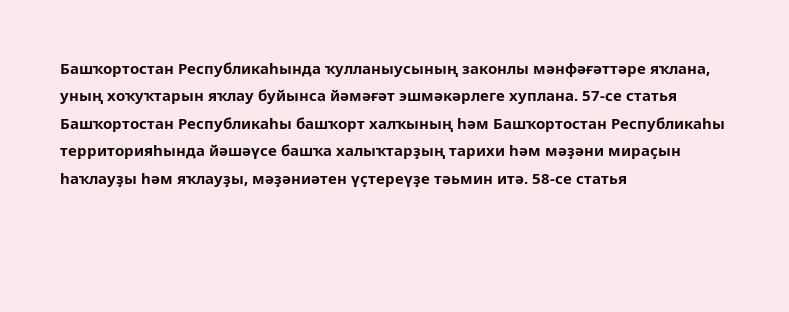Башҡортостан Республикаһында ҡулланыусының законлы мәнфәғәттәре яҡлана, уның хоҡуҡтарын яҡлау буйынса йәмәғәт эшмәкәрлеге хуплана. 57-се статья Башҡортостан Республикаһы башҡорт халҡының һәм Башҡортостан Республикаһы территорияһында йәшәүсе башҡа халыҡтарҙың тарихи һәм мәҙәни мираҫын һаҡлауҙы һәм яҡлауҙы, мәҙәниәтен үҫтереүҙе тәьмин итә. 58-се статья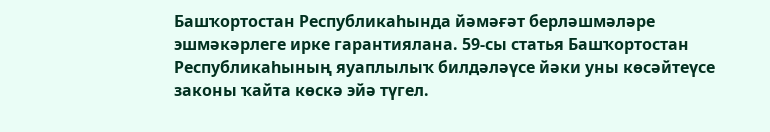Башҡортостан Республикаһында йәмәғәт берләшмәләре эшмәкәрлеге ирке гарантиялана. 59-сы статья Башҡортостан Республикаһының яуаплылыҡ билдәләүсе йәки уны көсәйтеүсе законы ҡайта көскә эйә түгел.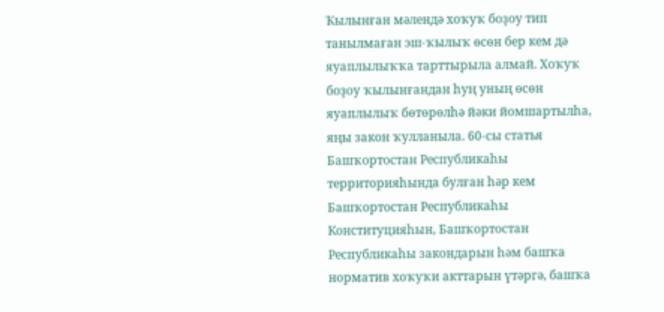Ҡылынған мәлендә хоҡуҡ боҙоу тип танылмаған эш-ҡылыҡ өсөн бер кем дә яуаплылыҡҡа тарттырыла алмай. Хоҡуҡ боҙоу ҡылынғандан һуң уның өсөн яуаплылыҡ бөтөрөлһә йәки йомшартылһа, яңы закон ҡулланыла. 60-сы статья Башҡортостан Республикаһы территорияһында булған һәр кем Башҡортостан Республикаһы Конституцияһын, Башҡортостан Республикаһы закондарын һәм башҡа норматив хоҡуҡи акттарын үтәргә, башҡа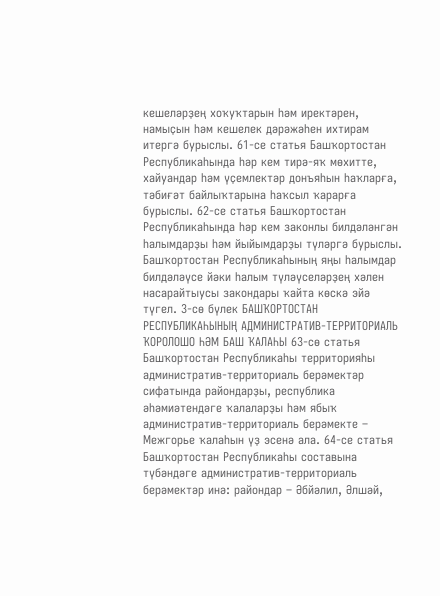кешеләрҙең хоҡуҡтарын һәм иректәрен, намыҫын һәм кешелек дәрәжәһен ихтирам итергә бурыслы. 61-се статья Башҡортостан Республикаһында һәр кем тирә-яҡ мөхитте, хайуандар һәм үҫемлектәр донъяһын һаҡларға, тәбиғәт байлыҡтарына һаҡсыл ҡарарға бурыслы. 62-се статья Башҡортостан Республикаһында һәр кем законлы билдәләнгән һалымдарҙы һәм йыйымдарҙы түләргә бурыслы. Башҡортостан Республикаһының яңы һалымдар билдәләүсе йәки һалым түләүселәрҙең хәлен насарайтыусы закондары ҡайта көскә эйә түгел. 3-сө бүлек БАШҠОРТОСТАН РЕСПУБЛИКАҺЫНЫҢ АДМИНИСТРАТИВ-ТЕРРИТОРИАЛЬ ҠОРОЛОШО ҺӘМ БАШ ҠАЛАҺЫ 63-сө статья Башҡортостан Республикаһы территорияһы административ-территориаль берәмектәр сифатында райондарҙы, республика әһәмиәтендәге ҡалаларҙы һәм ябыҡ административ-территориаль берәмекте – Межгорье ҡалаһын үҙ эсенә ала. 64-се статья Башҡортостан Республикаһы составына түбәндәге административ-территориаль берәмектәр инә: райондар – Әбйәлил, Әлшәй,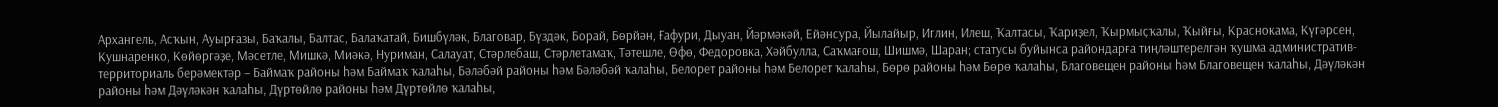Архангель, Асҡын, Ауырғазы, Баҡалы, Балтас, Балаҡатай, Бишбүләк, Благовар, Бүздәк, Борай, Бөрйән, Ғафури, Дыуан, Йәрмәкәй, Ейәнсура, Йылайыр, Иглин, Илеш, Ҡалтасы, Ҡариҙел, Ҡырмыҫҡалы, Ҡыйғы, Краснокама, Күгәрсен, Кушнаренко, Көйөргәҙе, Мәсетле, Мишкә, Миәкә, Нуриман, Салауат, Стәрлебаш, Стәрлетамаҡ, Тәтешле, Өфө, Федоровка, Хәйбулла, Саҡмағош, Шишмә, Шаран; статусы буйынса райондарға тиңләштерелгән ҡушма административ-территориаль берәмектәр – Баймаҡ районы һәм Баймаҡ ҡалаһы, Бәләбәй районы һәм Бәләбәй ҡалаһы, Белорет районы һәм Белорет ҡалаһы, Бөрө районы һәм Бөрө ҡалаһы, Благовещен районы һәм Благовещен ҡалаһы, Дәүләкән районы һәм Дәүләкән ҡалаһы, Дүртөйлө районы һәм Дүртөйлө ҡалаһы,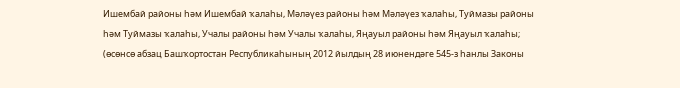Ишембай районы һәм Ишембай ҡалаһы, Мәләүез районы һәм Мәләүез ҡалаһы, Туймазы районы һәм Туймазы ҡалаһы, Учалы районы һәм Учалы ҡалаһы, Яңауыл районы һәм Яңауыл ҡалаһы; (өсөнсө абзац Башҡортостан Республикаһының 2012 йылдың 28 июнендәге 545-з һанлы Законы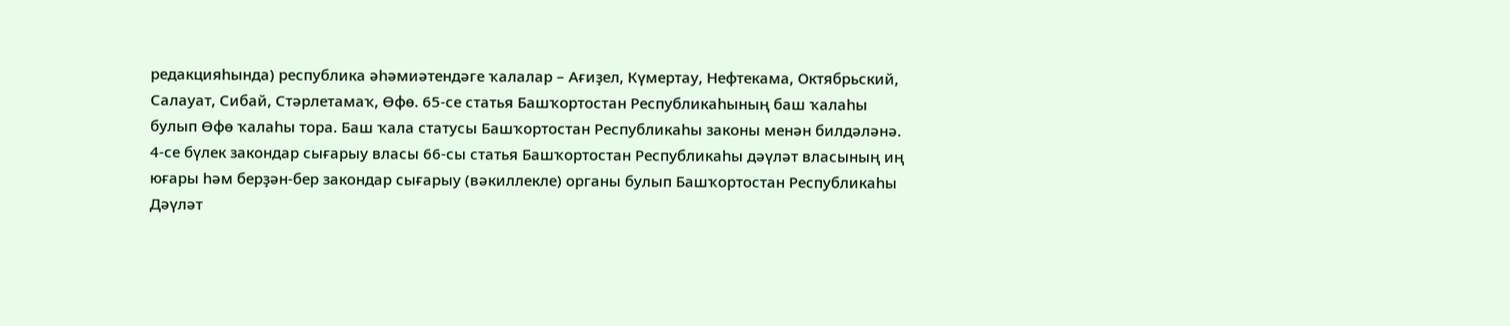редакцияһында) республика әһәмиәтендәге ҡалалар – Ағиҙел, Күмертау, Нефтекама, Октябрьский, Салауат, Сибай, Стәрлетамаҡ, Өфө. 65-се статья Башҡортостан Республикаһының баш ҡалаһы булып Өфө ҡалаһы тора. Баш ҡала статусы Башҡортостан Республикаһы законы менән билдәләнә. 4-се бүлек закондар сығарыу власы 66-сы статья Башҡортостан Республикаһы дәүләт власының иң юғары һәм берҙән-бер закондар сығарыу (вәкиллекле) органы булып Башҡортостан Республикаһы Дәүләт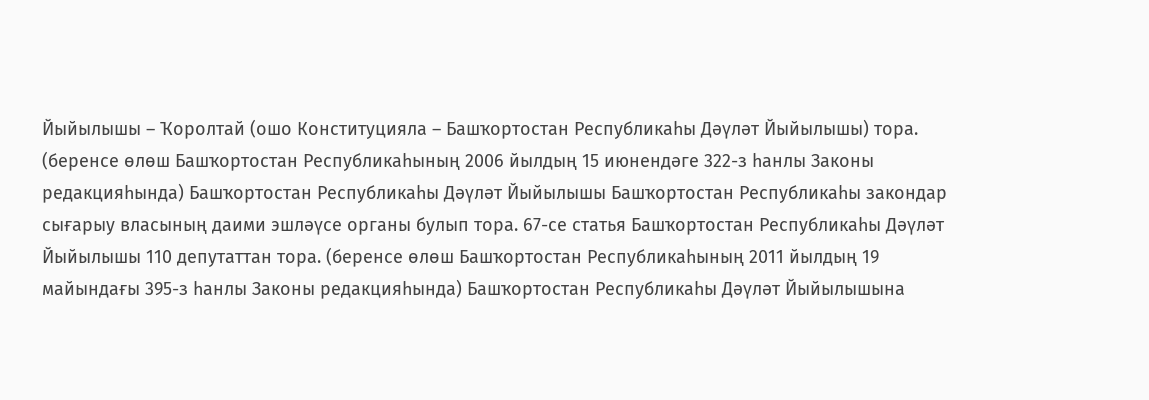Йыйылышы – Ҡоролтай (ошо Конституцияла – Башҡортостан Республикаһы Дәүләт Йыйылышы) тора. (беренсе өлөш Башҡортостан Республикаһының 2006 йылдың 15 июнендәге 322-з һанлы Законы редакцияһында) Башҡортостан Республикаһы Дәүләт Йыйылышы Башҡортостан Республикаһы закондар сығарыу власының даими эшләүсе органы булып тора. 67-се статья Башҡортостан Республикаһы Дәүләт Йыйылышы 110 депутаттан тора. (беренсе өлөш Башҡортостан Республикаһының 2011 йылдың 19 майындағы 395-з һанлы Законы редакцияһында) Башҡортостан Республикаһы Дәүләт Йыйылышына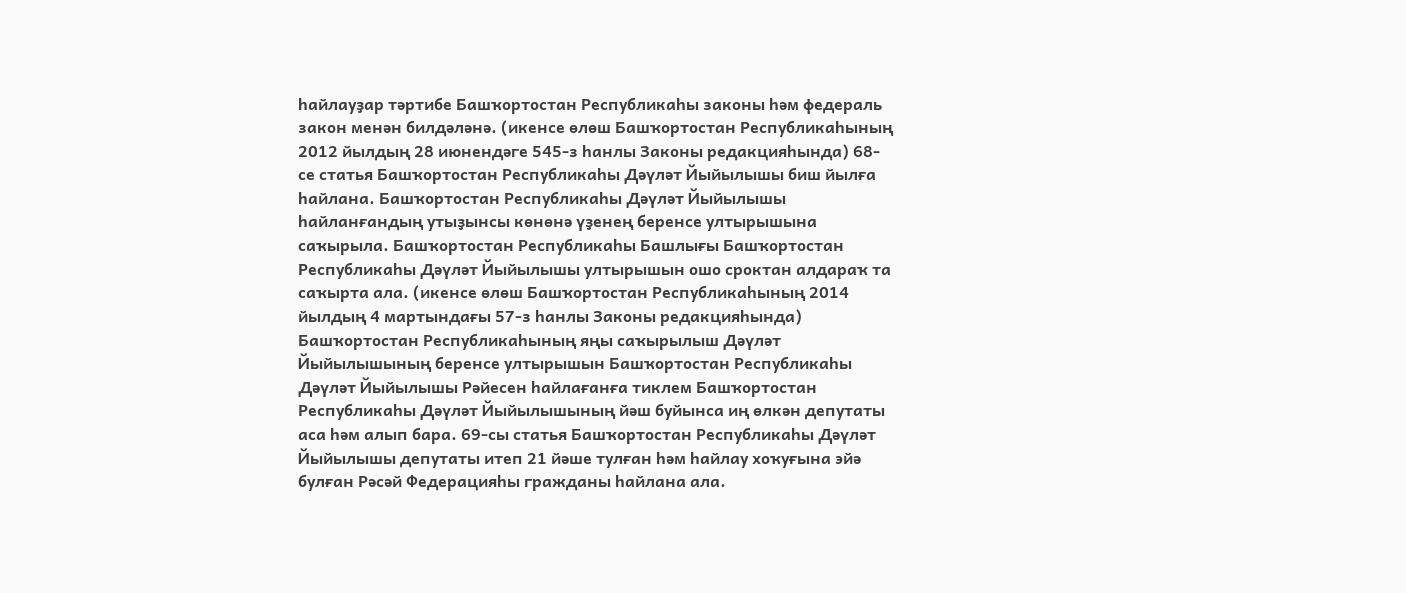һайлауҙар тәртибе Башҡортостан Республикаһы законы һәм федераль закон менән билдәләнә. (икенсе өлөш Башҡортостан Республикаһының 2012 йылдың 28 июнендәге 545-з һанлы Законы редакцияһында) 68-се статья Башҡортостан Республикаһы Дәүләт Йыйылышы биш йылға һайлана. Башҡортостан Республикаһы Дәүләт Йыйылышы һайланғандың утыҙынсы көнөнә үҙенең беренсе ултырышына саҡырыла. Башҡортостан Республикаһы Башлығы Башҡортостан Республикаһы Дәүләт Йыйылышы ултырышын ошо сроктан алдараҡ та саҡырта ала. (икенсе өлөш Башҡортостан Республикаһының 2014 йылдың 4 мартындағы 57-з һанлы Законы редакцияһында) Башҡортостан Республикаһының яңы саҡырылыш Дәүләт Йыйылышының беренсе ултырышын Башҡортостан Республикаһы Дәүләт Йыйылышы Рәйесен һайлағанға тиклем Башҡортостан Республикаһы Дәүләт Йыйылышының йәш буйынса иң өлкән депутаты аса һәм алып бара. 69-сы статья Башҡортостан Республикаһы Дәүләт Йыйылышы депутаты итеп 21 йәше тулған һәм һайлау хоҡуғына эйә булған Рәсәй Федерацияһы гражданы һайлана ала.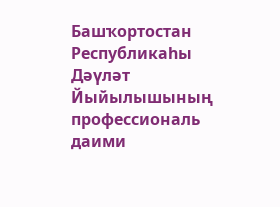Башҡортостан Республикаһы Дәүләт Йыйылышының профессиональ даими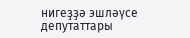нигеҙҙә эшләүсе депутаттары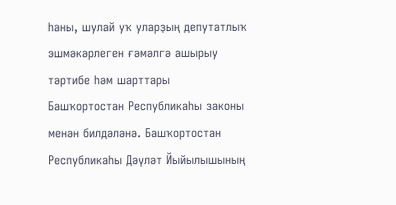һаны, шулай уҡ уларҙың депутатлыҡ эшмәкәрлеген ғәмәлгә ашырыу тәртибе һәм шарттары Башҡортостан Республикаһы законы менән билдәләнә. Башҡортостан Республикаһы Дәүләт Йыйылышының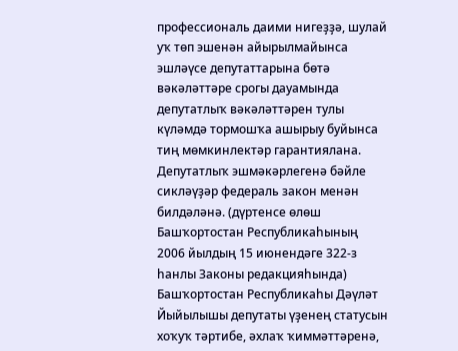профессиональ даими нигеҙҙә, шулай уҡ төп эшенән айырылмайынса эшләүсе депутаттарына бөтә вәкәләттәре срогы дауамында депутатлыҡ вәкәләттәрен тулы күләмдә тормошҡа ашырыу буйынса тиң мөмкинлектәр гарантиялана. Депутатлыҡ эшмәкәрлегенә бәйле сикләүҙәр федераль закон менән билдәләнә. (дүртенсе өлөш Башҡортостан Республикаһының 2006 йылдың 15 июнендәге 322-з һанлы Законы редакцияһында) Башҡортостан Республикаһы Дәүләт Йыйылышы депутаты үҙенең статусын хоҡуҡ тәртибе, әхлаҡ ҡиммәттәренә,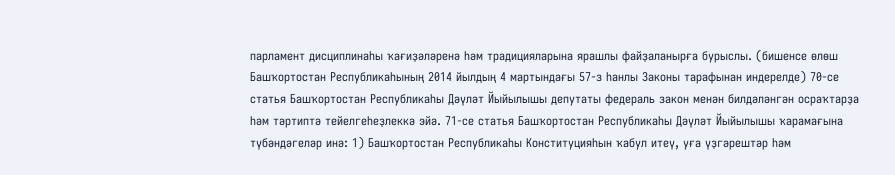парламент дисциплинаһы ҡағиҙәләренә һәм традицияларына ярашлы файҙаланырға бурыслы. (бишенсе өлөш Башҡортостан Республикаһының 2014 йылдың 4 мартындағы 57-з һанлы Законы тарафынан индерелде) 70-се статья Башҡортостан Республикаһы Дәүләт Йыйылышы депутаты федераль закон менән билдәләнгән осраҡтарҙа һәм тәртиптә тейелгеһеҙлеккә эйә. 71-се статья Башҡортостан Республикаһы Дәүләт Йыйылышы ҡарамағына түбәндәгеләр инә: 1) Башҡортостан Республикаһы Конституцияһын ҡабул итеү, уға үҙгәрештәр һәм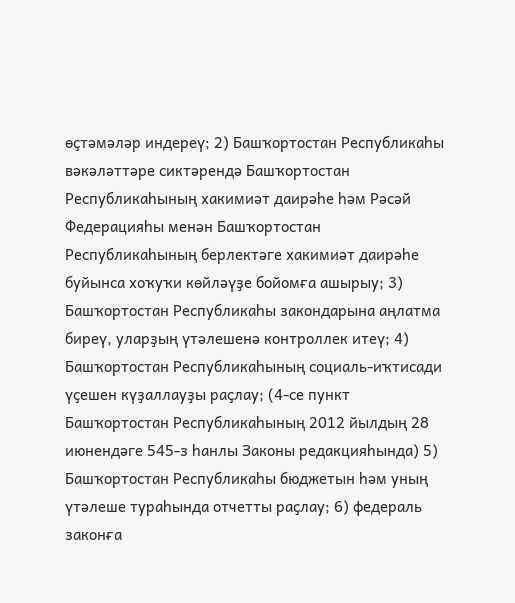өҫтәмәләр индереү; 2) Башҡортостан Республикаһы вәкәләттәре сиктәрендә Башҡортостан Республикаһының хакимиәт даирәһе һәм Рәсәй Федерацияһы менән Башҡортостан Республикаһының берлектәге хакимиәт даирәһе буйынса хоҡуҡи көйләүҙе бойомға ашырыу; 3) Башҡортостан Республикаһы закондарына аңлатма биреү, уларҙың үтәлешенә контроллек итеү; 4) Башҡортостан Республикаһының социаль-иҡтисади үҫешен күҙаллауҙы раҫлау; (4-се пункт Башҡортостан Республикаһының 2012 йылдың 28 июнендәге 545-з һанлы Законы редакцияһында) 5) Башҡортостан Республикаһы бюджетын һәм уның үтәлеше тураһында отчетты раҫлау; 6) федераль законға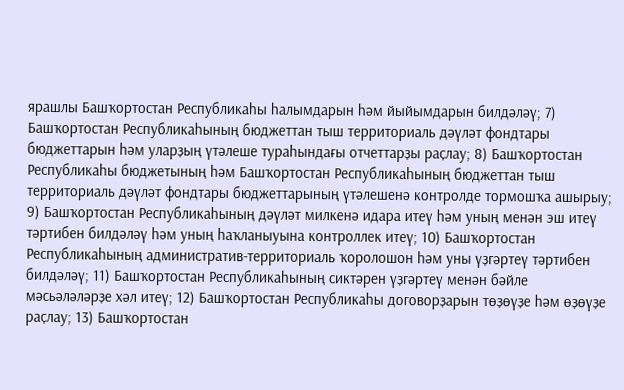ярашлы Башҡортостан Республикаһы һалымдарын һәм йыйымдарын билдәләү; 7) Башҡортостан Республикаһының бюджеттан тыш территориаль дәүләт фондтары бюджеттарын һәм уларҙың үтәлеше тураһындағы отчеттарҙы раҫлау; 8) Башҡортостан Республикаһы бюджетының һәм Башҡортостан Республикаһының бюджеттан тыш территориаль дәүләт фондтары бюджеттарының үтәлешенә контролде тормошҡа ашырыу; 9) Башҡортостан Республикаһының дәүләт милкенә идара итеү һәм уның менән эш итеү тәртибен билдәләү һәм уның һаҡланыуына контроллек итеү; 10) Башҡортостан Республикаһының административ-территориаль ҡоролошон һәм уны үҙгәртеү тәртибен билдәләү; 11) Башҡортостан Республикаһының сиктәрен үҙгәртеү менән бәйле мәсьәләләрҙе хәл итеү; 12) Башҡортостан Республикаһы договорҙарын төҙөүҙе һәм өҙөүҙе раҫлау; 13) Башҡортостан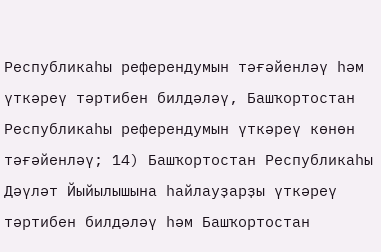Республикаһы референдумын тәғәйенләү һәм үткәреү тәртибен билдәләү, Башҡортостан Республикаһы референдумын үткәреү көнөн тәғәйенләү; 14) Башҡортостан Республикаһы Дәүләт Йыйылышына һайлауҙарҙы үткәреү тәртибен билдәләү һәм Башҡортостан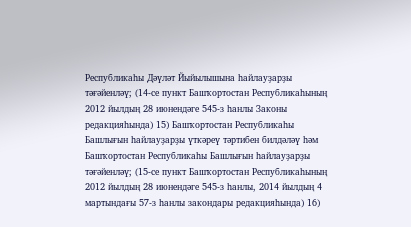Республикаһы Дәүләт Йыйылышына һайлауҙарҙы тәғәйенләү; (14-се пункт Башҡортостан Республикаһының 2012 йылдың 28 июнендәге 545-з һанлы Законы редакцияһында) 15) Башҡортостан Республикаһы Башлығын һайлауҙарҙы үткәреү тәртибен билдәләү һәм Башҡортостан Республикаһы Башлығын һайлауҙарҙы тәғәйенләү; (15-се пункт Башҡортостан Республикаһының 2012 йылдың 28 июнендәге 545-з һанлы, 2014 йылдың 4 мартындағы 57-з һанлы закондары редакцияһында) 16)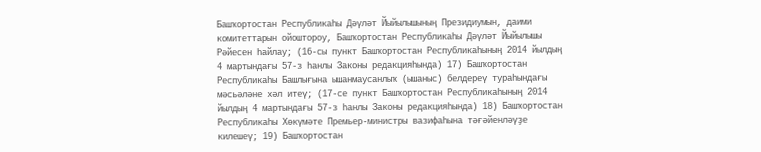Башҡортостан Республикаһы Дәүләт Йыйылышының Президиумын, даими комитеттарын ойоштороу, Башҡортостан Республикаһы Дәүләт Йыйылышы Рәйесен һайлау; (16-сы пункт Башҡортостан Республикаһының 2014 йылдың 4 мартындағы 57-з һанлы Законы редакцияһында) 17) Башҡортостан Республикаһы Башлығына ышанмаусанлыҡ (ышаныс) белдереү тураһындағы мәсьәләне хәл итеү; (17-се пункт Башҡортостан Республикаһының 2014 йылдың 4 мартындағы 57-з һанлы Законы редакцияһында) 18) Башҡортостан Республикаһы Хөкүмәте Премьер-министры вазифаһына тәғәйенләүҙе килешеү; 19) Башҡортостан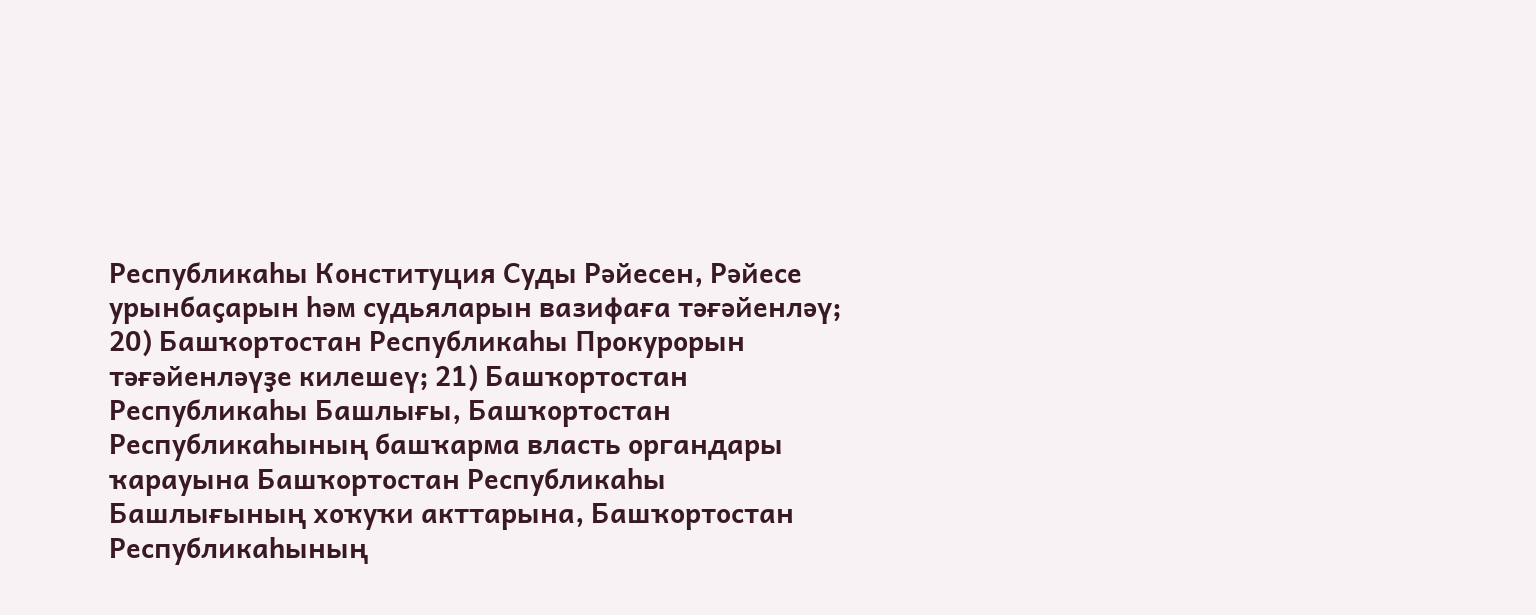Республикаһы Конституция Суды Рәйесен, Рәйесе урынбаҫарын һәм судьяларын вазифаға тәғәйенләү; 20) Башҡортостан Республикаһы Прокурорын тәғәйенләүҙе килешеү; 21) Башҡортостан Республикаһы Башлығы, Башҡортостан Республикаһының башҡарма власть органдары ҡарауына Башҡортостан Республикаһы Башлығының хоҡуҡи акттарына, Башҡортостан Республикаһының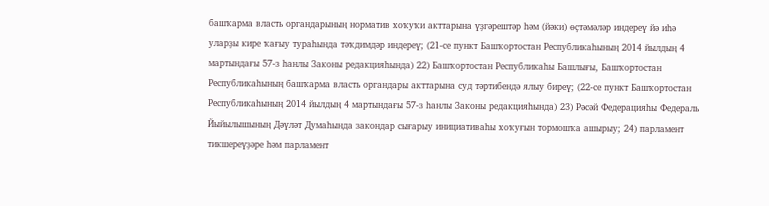башҡарма власть органдарының норматив хоҡуҡи акттарына үҙгәрештәр һәм (йәки) өҫтәмәләр индереү йә иһә уларҙы кире ҡағыу тураһында тәҡдимдәр индереү; (21-се пункт Башҡортостан Республикаһының 2014 йылдың 4 мартындағы 57-з һанлы Законы редакцияһында) 22) Башҡортостан Республикаһы Башлығы, Башҡортостан Республикаһының башҡарма власть органдары акттарына суд тәртибендә ялыу биреү; (22-се пункт Башҡортостан Республикаһының 2014 йылдың 4 мартындағы 57-з һанлы Законы редакцияһында) 23) Рәсәй Федерацияһы Федераль Йыйылышының Дәүләт Думаһында закондар сығарыу инициативаһы хоҡуғын тормошҡа ашырыу; 24) парламент тикшереүҙәре һәм парламент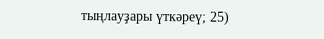тыңлауҙары үткәреү; 25)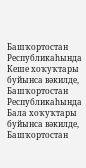Башҡортостан Республикаһында Кеше хоҡуҡтары буйынса вәкилде, Башҡортостан Республикаһында Бала хоҡуҡтары буйынса вәкилде, Башҡортостан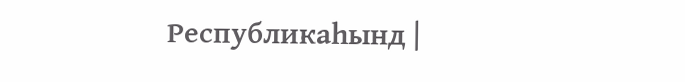Республикаһынд |